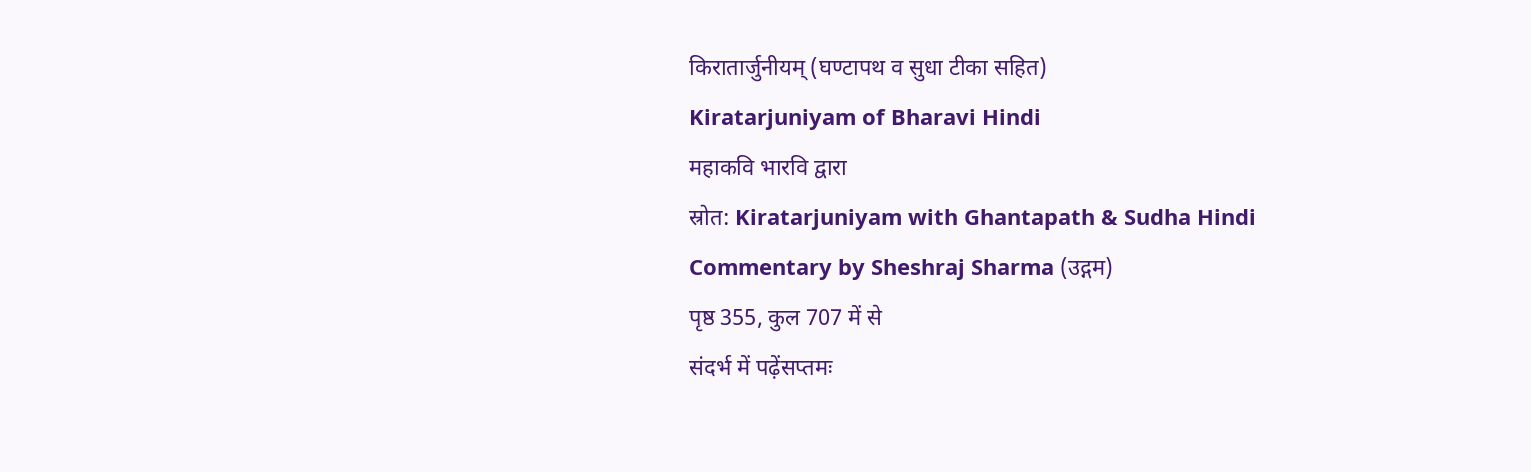किरातार्जुनीयम् (घण्टापथ व सुधा टीका सहित)
Kiratarjuniyam of Bharavi Hindi
महाकवि भारवि द्वारा
स्रोत: Kiratarjuniyam with Ghantapath & Sudha Hindi Commentary by Sheshraj Sharma (उद्गम)
पृष्ठ 355, कुल 707 में से
संदर्भ में पढ़ेंसप्तमः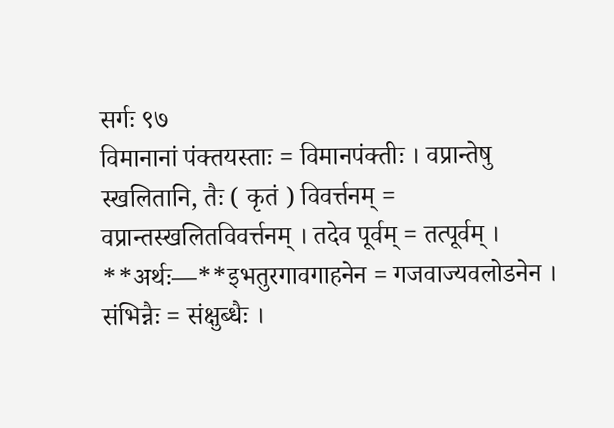सर्गः ९७
विमानानां पंक्तयस्ताः = विमानपंक्तीः । वप्रान्तेषु स्खलितानि, तैः ( कृतं ) विवर्त्तनम् = वप्रान्तस्खलितविवर्त्तनम् । तदेव पूर्वम् = तत्पूर्वम् ।
**अर्थः—**इभतुरगावगाहनेन = गजवाज्यवलोडनेन । संभिन्नैः = संक्षुब्धैः ।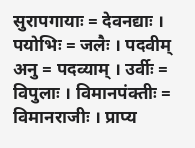सुरापगायाः = देवनद्याः । पयोभिः = जलैः । पदवीम् अनु = पदव्याम् । उर्वीः = विपुलाः । विमानपंक्तीः = विमानराजीः । प्राप्य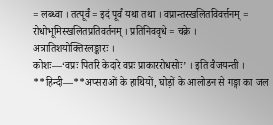= लब्ध्वा । तत्पूर्वं = इदं पूर्वं यथा तथा । वप्रान्तस्खलितविवर्त्तनम् = रोधोभूमिस्खलितप्रतिवर्तनम् । प्रतिनिववृधे = चक्रे । अत्रातिशयोक्तिरलङ्कारः ।
कोशः—‘वप्रः पितरि केदारे वप्रः प्राकाररोधसोः’ । इति वैजयन्ती ।
**हिन्दी—**अप्सराओं के हाथियों, घोड़ों के आलोडन से गङ्गा का जल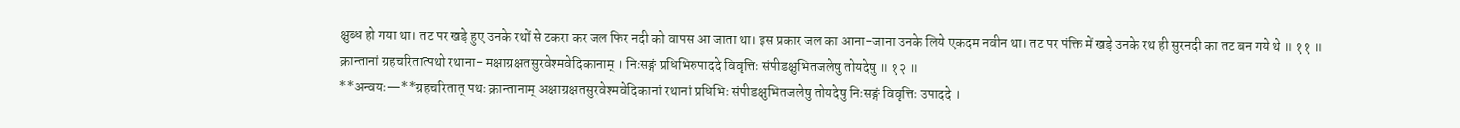क्षुब्ध हो गया था। तट पर खड़े हुए उनके रथों से टकरा कर जल फिर नदी को वापस आ जाता था। इस प्रकार जल का आना-जाना उनके लिये एकदम नवीन था। तट पर पंक्ति में खड़े उनके रथ ही सुरनदी का तट बन गये थे ॥ ११ ॥
क्रान्तानां ग्रहचरितात्पथो रथाना- मक्षाग्रक्षतसुरवेश्मवेदिकानाम् । निःसङ्गं प्रधिभिरुपाददे विवृत्तिः संपीडक्षुभितजलेषु तोयदेषु ॥ १२ ॥
**अन्वयः—**ग्रहचरितात् पथः क्रान्तानाम् अक्षाग्रक्षतसुरवेश्मवेदिकानां रथानां प्रधिभिः संपीडक्षुभितजलेषु तोयदेषु निःसङ्गं विवृत्तिः उपाददे ।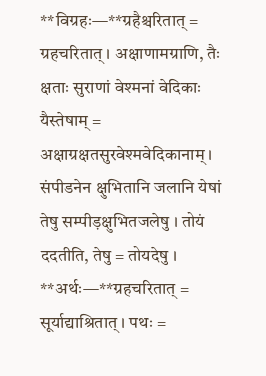**विग्रहः—**ग्रहैश्चरितात् = ग्रहचरितात् । अक्षाणामग्राणि, तैः क्षताः सुराणां वेश्मनां वेदिकाः यैस्तेषाम् = अक्षाग्रक्षतसुरवेश्मवेदिकानाम् । संपीडनेन क्षुभितानि जलानि येषां तेषु सम्पीड़क्षुभितजलेषु । तोयं ददतीति, तेषु = तोयदेषु ।
**अर्थः—**ग्रहचरितात् = सूर्याद्याश्रितात् । पथः =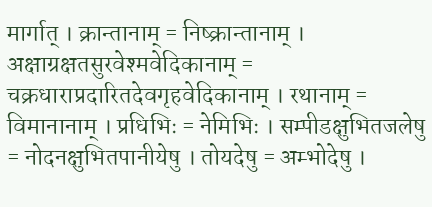मार्गात् । क्रान्तानाम् = निष्क्रान्तानाम् । अक्षाग्रक्षतसुरवेश्मवेदिकानाम् = चक्रधाराप्रदारितदेवगृहवेदिकानाम् । रथानाम् = विमानानाम् । प्रधिभिः = नेमिभिः । सम्पीडक्षुभितजलेषु = नोदनक्षुभितपानीयेषु । तोयदेषु = अम्भोदेषु ।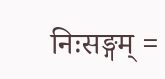निःसङ्गम् =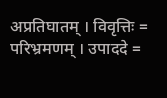अप्रतिघातम् । विवृत्तिः = परिभ्रमणम् । उपाददे =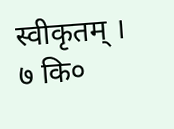स्वीकृतम् ।
७ कि०